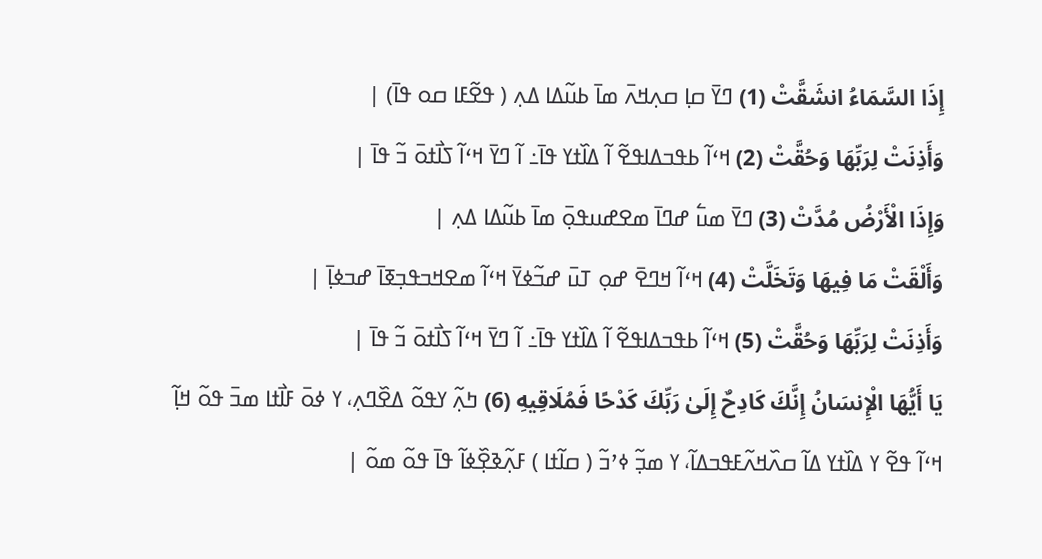إِذَا السَّمَاءُ انشَقَّتْ (1) ߣߌ߫ ߛߊ߲ ߛߍ߲ߞߍ߫ ߘߊ߫ ߕߎ߬ߡߊ ߡߍ߲ ( ߟߐ߬ߓߊ ߛߋ ߟߊ߫) |
وَأَذِنَتْ لِرَبِّهَا وَحُقَّتْ (2) ߞߵߊ߬ ߕߟߏߡߊߟߐ߬ ߊ߬ ߡߊ߰ߙߌ ߟߊ߫߸ ߊ߬ ߣߌ߫ ߞߵߊ߬ ߖߊ߯ߙߋ߫ ߏ߬ ߟߊ߫ |
وَإِذَا الْأَرْضُ مُدَّتْ (3) ߣߌ߫ ߘߎ߱ ߝߣߊ߫ ߘߐߝߎߟߋ߲߫ ߘߊ߫ ߕߎ߬ߡߊ ߡߍ߲ |
وَأَلْقَتْ مَا فِيهَا وَتَخَلَّتْ (4) ߞߵߊ߬ ߞߣߐ߫ ߝߋ߲ ߠߎ߫ ߝߏ߬ߦߌ߫ ߞߵߊ߬ ߘߐߞߏߟߏ߲ߧߊ߫ ߝߏߦߊ߲߫ |
وَأَذِنَتْ لِرَبِّهَا وَحُقَّتْ (5) ߞߵߊ߬ ߕߟߏߡߊߟߐ߬ ߊ߬ ߡߊ߰ߙߌ ߟߊ߫߸ ߊ߬ ߣߌ߫ ߞߵߊ߬ ߖߊ߯ߙߋ߫ ߏ߬ ߟߊ߫ |
يَا أَيُّهَا الْإِنسَانُ إِنَّكَ كَادِحٌ إِلَىٰ رَبِّكَ كَدْحًا فَمُلَاقِيهِ (6) ߤߍ߲߬ ߌߟߋ߬ ߡߐ߰ߣߍ߲، ߌ ߦߋ߫ ߓߊ߯ߙߊ ߘߏ߫ ߟߋ߬ ߞߊ߲߬ ߞߵߊ߬ ߟߐ߬ ߌ ߡߊ߰ߙߌ ߡߊ߬ ߛߍ߰ߞߍ߬ߓߟߏߡߊ߬، ߌ ߘߏ߲߬ ߦߴߏ߬ ( ߛߊ߬ߙߊ ) ߓߍ߲߬ߢߐ߲߰ߦߊ߬ ߟߊ߫ ߟߋ߬ ߘߋ߬ |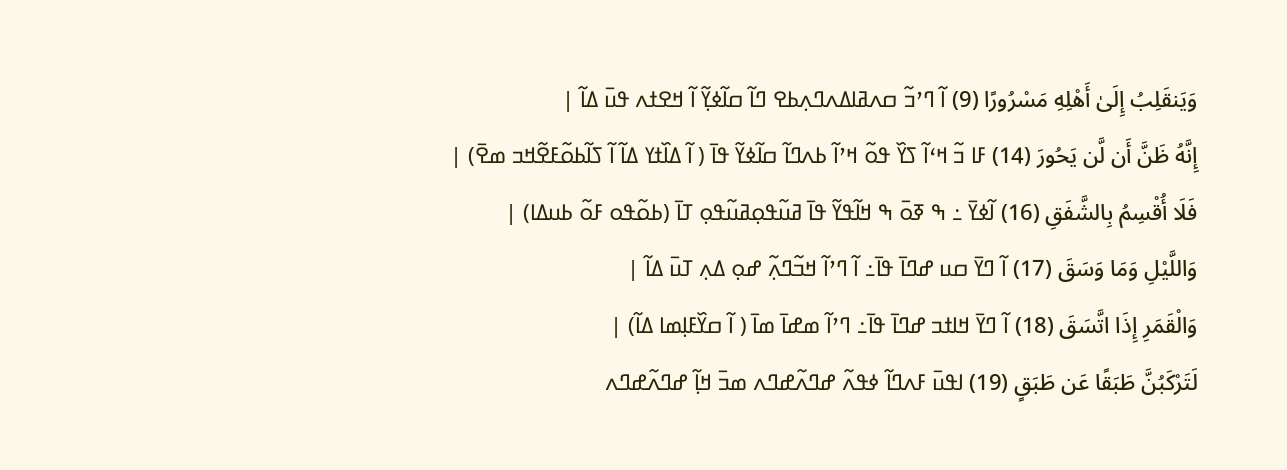وَيَنقَلِبُ إِلَىٰ أَهْلِهِ مَسْرُورًا (9) ߊ߬ ߣߴߏ߬ ߛߍߥߊߡߍߣߍ߲ߕߐ ߣߊ߬ ߛߊ߬ߦߌ߲߬ ߊ߬ ߞߐߙߍ ߟߎ߫ ߡߊ߬ |
إِنَّهُ ظَنَّ أَن لَّن يَحُورَ (14) ߓߊ ߏ߬ ߞߵߊ߬ ߖߌ߰ ߟߋ߬ ߞߴߊ߬ ߕߍߣߊ߬ ߛߊ߬ߦߌ߬ ߟߊ߫ ( ߊ߬ ߡߊ߰ߙߌ ߡߊ߬ ߊ߬ ߖߊ߬ߕߋ߬ߓߐ߬ߞߏ ߘߐ߫) |
فَلَا أُقْسِمُ بِالشَّفَقِ (16) ߊ߬ߦߌ߫ ߸ ߒ ߧߋ߫ ߒ ߞߊ߬ߟߌ߬ ߟߊ߫ ߥߎ߬ߟߋ߲ߥߎ߬ߟߋ߲ ߠߊ߫ (ߕߋ߬ߟߋ ߓߋ߬ ߕߎߡߊ) |
وَاللَّيْلِ وَمَا وَسَقَ (17) ߊ߬ ߣߌ߫ ߛߎ ߝߣߊ߫ ߟߊ߫߸ ߊ߬ ߣߴߊ߬ ߞߏ߬ߣߍ߲߬ ߝߋ߲ ߡߍ߲ ߠߎ߫ ߡߊ߬ |
وَالْقَمَرِ إِذَا اتَّسَقَ (18) ߊ߬ ߣߌ߫ ߞߊߙߏ ߝߣߊ߫ ߟߊ߫߸ ߣߴߊ߬ ߘߝߊ߫ ߘߊ߫ ( ߊ߬ ߛߌ߰ߓߊ߲ߘߊ ߡߊ߬) |
لَتَرْكَبُنَّ طَبَقًا عَن طَبَقٍ (19) ߊߟߎ߫ ߓߍߣߊ߬ ߦߟߍ߬ ߝߣߍ߬ߝߣߍ ߘߏ߫ ߞߊ߲߬ ߝߣߍ߬ߝߣߍ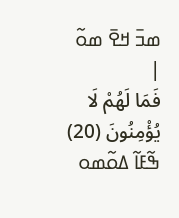ߘߏ߫ ߞߐ߫ ߘߋ߬ |
فَمَا لَهُمْ لَا يُؤْمِنُونَ (20) ߒ߬ߓߊ߬ ߡߋ߬ߘߋ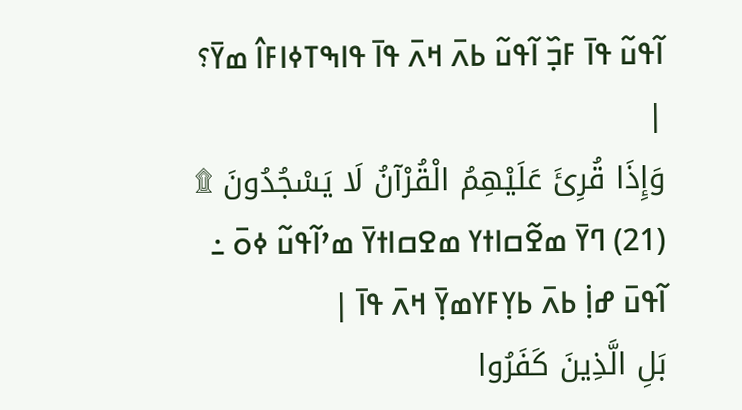ߊ߬ߟߎ߬ ߟߊ߫ ߓߏ߲߰ ߊ߬ߟߎ߬ ߕߍ߫ ߞߍ߫ ߟߊ߫ ߟߊߒߠߦߊߓߊ߮ ߘߌ߫؟ |
وَإِذَا قُرِئَ عَلَيْهِمُ الْقُرْآنُ لَا يَسْجُدُونَ ۩ (21) ߣߌ߫ ߘߐ߬ߛߊߙߌ ߘߐߛߊߙߌ߫ ߘߴߊ߬ߟߎ߬ ߦߋ߫ ߸ ߊ߬ߟߎ߫ ߝߊ߲߭ ߕߍ߫ ߕߌ߲ߓߌߘߌ߲߫ ߞߍ߫ ߟߊ߫ |
بَلِ الَّذِينَ كَفَرُوا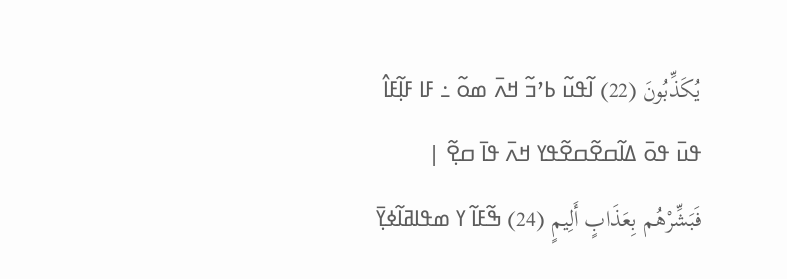يُكَذِّبُونَ (22) ߊ߬ߟߎ߬ ߕߴߏ߬ ߞߍ߫ ߘߋ߬ ߸ ߓߊ ߓߊ߲߬ߓߊ߮ ߟߎ߫ ߟߋ߫ ߡߊ߬ߛߐ߬ߛߐ߬ߟߌ ߞߍ߫ ߟߊ߫ ߛߐ߲߬ |
فَبَشِّرْهُم بِعَذَابٍ أَلِيمٍ (24) ߒ߬ߓߊ߬ ߌ ߘߟߊߥߊ߬ߦߌ߲߫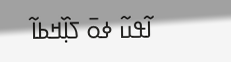ߊ߬ߟߎ߬ ߦߋ߫ ߖߊ߲߰ߞߕߊ߬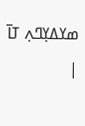ߘߌߡߌ߲ߣߍ߲ ߠߊ߫ |